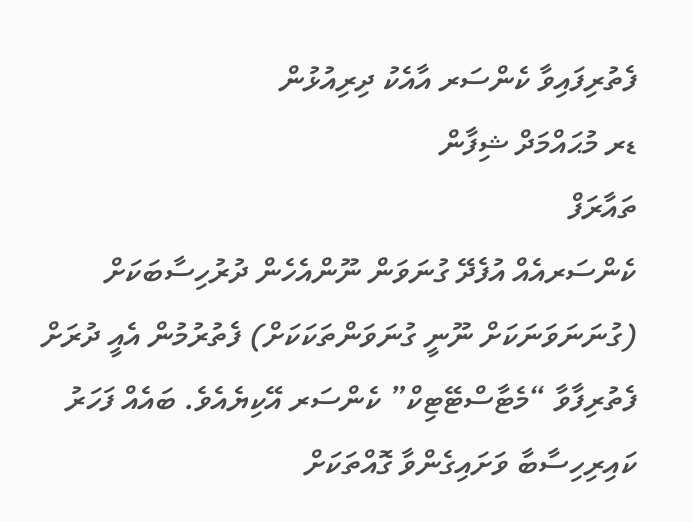ފެތުރިފައިވާ ކެންސަރ އާއެކު ދިރިއުޅުން
ޑރ މުޙައްމަދް ޝިފާން
ތައާރަފް
ކެންސަރއެއް އުފެދޭ ގުނަވަން ނޫންއެހެން ދުރުހިސާބަކަށް (ގުނަނަވަނަކަށް ނޫނީ ގުނަވަންތަކަކަށް) ފެތުރުމުން އެއީ ދުރަށް ފެތުރިފާވާ “މެޓާސްޓޭޓިކް” ކެންސަރ އޭކިޔެއެވެ. ބައެއް ފަހަރު ކައިރިހިސާބާ ވަށައިގެންވާ ގޮއްތަކަށް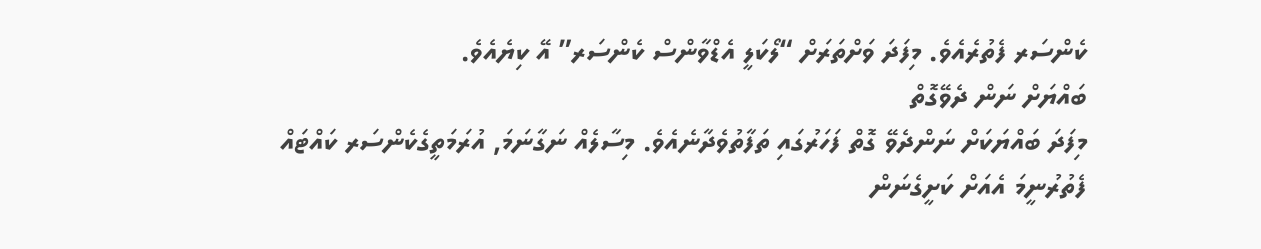ކެންސަރ ފެތުރެއެވެ. މިފަދަ ވަށްތަރަށް “ލޯކަލީ އެޑްވާންސް ކެންސަރ” އޭ ކިޔެއެވެ.
ބައްޔަށް ނަން ދެވޭގޮތް
މިފަދަ ބައްޔަކަށް ނަންދެވޭ ގޮތް ފަހަރުގައި ތަފާތުވެދާނެއެވެ. މިސާލެއް ނަގާނަމަ, އުރަމަތީގެކެންސަރ ކައްޓައް ފެތުރުނީމަ އެއަށް ކަށީގެނަން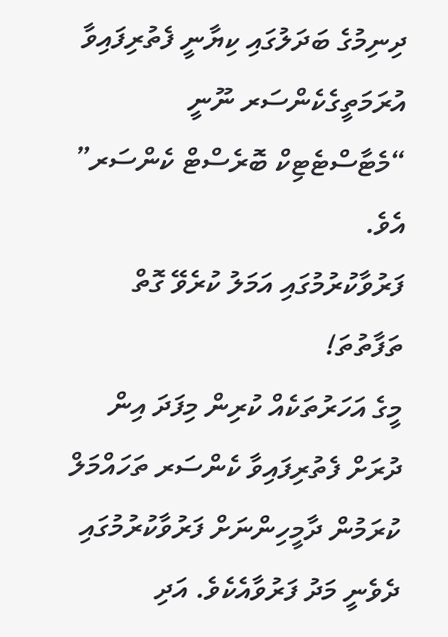ދިނިމުގެ ބަދަލުގައި ކިޔާނީ ފެތުރިފައިވާ އުރަމަތީގެކެންސަރ ނޫނީ “މެޓާސްޓެޓިކް ބޮރެސްޓް ކެންސަރ” އެވެ.
ފަރުވާކުރުމުގައި އަމަލު ކުރެވޭ ގޮތް ތަފާތުތަ!
މީގެ އަހަރުތަކެއް ކުރިން މިފަދަ އިން ދުރަށް ފެތުރިފައިވާ ކެންސަރ ތަހައްމަލް ކުރަމުން ދާމީހިންނަށް ފަރުވާކުރުމުގައި ދެވެނީ މަދު ފަރުވާއެކެވެ. އަދި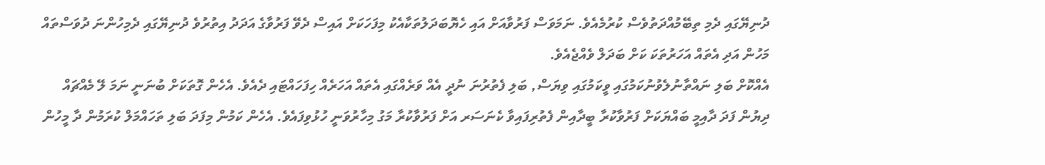ދުނިޔޭގައި ދެމި ތިބޭމުއްދަތުވެސް ކުރުމެއެވެ. ނަމަވަސް ފަރުވާއަށް އައި ހެޔޮބަދަލުތަކާއެކު މިފަހަކަށް އައިސް ދެވޭ ފަރުވާގެ އަދަދު އިތުރުވެ ދުނިޔޭގައި ދެމިހުންނަ ދުވަސްތައް މަހުން އަދި އެތައް އަހަރުތަކަ ކަށް ބަދަލް ވެއްޖެއެވެ.
އެއްކޮށް ބަލި ނައްތާނުލެވުނުކަމުގައި ވީކަމުގައި ވިޔަސް, ބަލި ފެތުރުނަ ނުދީ އެއް ވަރެއްގައި އެތައް އަހަރެއް ހިފަހައްޓައި ދެއެވެ. އެހެން ގޮތަކަށް ބުނަނީ ނަމަ ލޭ މެއްޗައް ދިޔުން ފަދަ ދާއިމީ ބައްޔަކަށް ފަރުވާކުރާ ބީދާއިން ފެތުރިފައިވާ ކެނަސަރ އަށް ފަރުވާކުރާ މަގު މިހާރުވަނީ ހުޅުވިފައެވެ. އެހެން ކަމުން މިފަދަ ބަލި ތަހައްމަލް ކުރަމުން ދާ މީހުން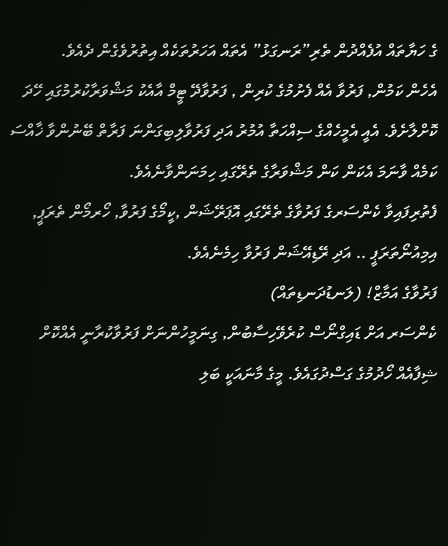ގެ ހަޔާތައް އުފެއްދުން ތެރި”ރަނގަޅު” އެތައް އަހަރުތަކެއް އިތުރުވެގެން ދެއެވެ.
އެހެން ކަމުން, ފަރުވާ އެއް ފެށުމުގެ ކުރިން , ފަރުވާދޭ ޓީމް އާއެކު މަޝްވަރާކުރުމުގައި ހޭދަ ކޮށްލާށެވެ. އެއީ އެމީހެއްގެ ސިއްހަތާ އުމުރު އަދި ފަރުވާލިބިގަންނަ ފަރާތް ބޭނުންވާ ޚާއްސަ ކަމެއް ވާނަމަ އެކަން ކަން މަޝްވަރާގެ ތެރޭގައި ހިމަނަންވާނެއެވެ.
ފެތުރިފައިވާ ކެންސަރގެ ފަރުވާގެ ތެރޭގައި އޮޕަރޭޝަން ,ކީމޯގެ ފަރުވާ, ހޯރމޯން ތެރަޕީ, އިމިއުނޯތަރަޕީ .. އަދި ރޭޑިއޭޝަން ފަރުވާ ހިމެނެއެވެ.
ފަރުވާގެ އަމާޒް! (ލަނޑުދަނޑިތައް)
ކެންސަރ އަށް ޑައިގްނޯސް ކުރެވޭހިސާބުން, ގިނަމީހުންނަށް ފަރުވާކުރާނީ އެއްކޮށް ޝިފާއެއް ހޯދުމުގެ ގަސްދުގައެވެ. މީގެ މާނައަކީ ބަލި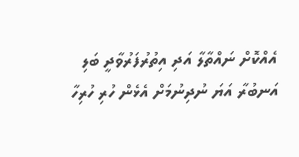އެއްކޮށް ނައްތާލާ އަދި އިތުރުފަރުވާދީ ބަލި އަނބުރާ އަޔަ ނުދިނުމަށް އެޅެން ހުރި ހުރިހާ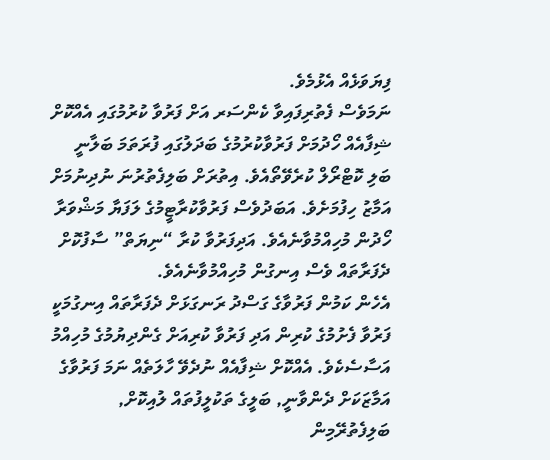ފިޔަވަޅެއް އެޅުމެވެ.
ނަމަވެސް ފެތުރިފައިވާ ކެންސަރ އަށް ފަރުވާ ކުރުމުގައި އެއްކޮށް ޝިފާއެއް ހޯދުމަށް ފަރުވާކުރުމުގެ ބަދަލުގައި ފުރަތަމަ ބަލާނީ ބަލި ކޮޓްރޯލް ކުރެވޭތޯއެވެ. އިތުރަށް ބަލިފެތުރުނަ ނުދިނުމަށް އަމާޒު ހިފުމަށެވެ. އަބަދުވެސް ފަރުވާކުރާޓީމުގެ ލަފަޔާ މަޝްވަރާ ހޯދުން މުހިއްމުވާނެއެވެ. އަދިފަރުވާ ކުރާ “ނިޔަތް” ސާފުކޮށް ދެފަރާތައް ވެސް އިނގުން މުހިއްމުވާނެއެވެ.
އެހެން ކަމުން ފަރުވާގެ ގަސްދު ރަނގަޅަށް ދެފަރާތައް އިނގުމަކީ ފަރުވާ ފެށުމުގެ ކުރިން އަދި ފަރުވާ ކުރިއަށް ގެންދިޔުމުގެ މުހިއްމު އަސާސެކެވެ. އެއްކޮށް ޝިފާއެއް ނުދެވޭ ހާލަތެއް ނަމަ ފަރުވާގެ އަމާޒަކަށް ދެންވާނީ, ބަލީގެ ތަކުލީފުތައް ލުއިކޮށް, ބަލިފެތުރޭމިން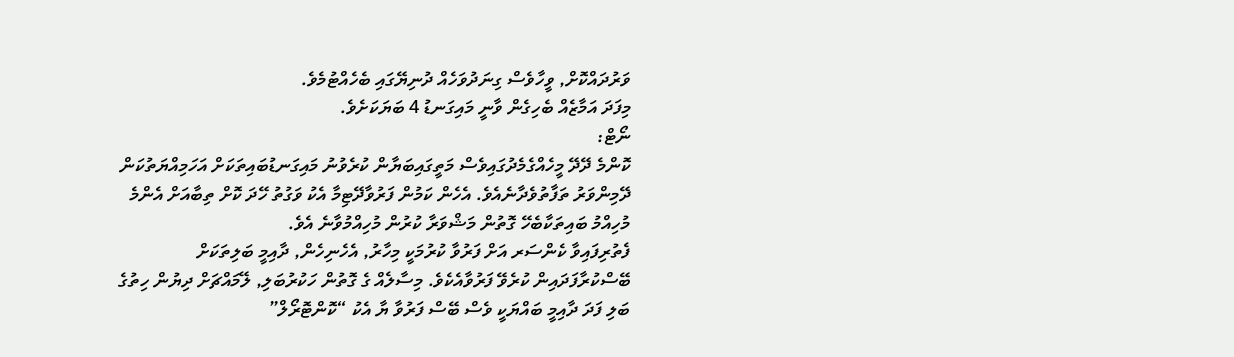ވަރުދައްކޮށް, ވީހާވެސް ގިނަދުވަހެއް ދުނިޔޭގައި ބެހެއްޓުމެވެ.
މިފަދަ އަމާޒެއް ބެހިގެން ވާނީ މައިގަނޑު 4 ބަޔަކަށެވެ.
ނޯޓް:
ކޮންމެ ދޭދޭ މީހެއްގެމެދުގައިވެސް މަތީގައިބަޔާން ކުރެވުނު މައިގަނޑުބައިތަކަށް އަހަމިއްޔަތުކަން ދޭމިންވަރު ތަފާތުވެދާނެއެވެ. އެހެން ކަމުން ފަރުވާދޭޓިމާ އެކު ވަގުތު ހޭދަ ކޮށް ތިބާއަށް އެންމެ މުހިއްމު ބައިތަކާބެހޭ ގޮތުން މަޝްވަރާ ކުރުން މުހިއްމުވާނެ އެވެ.
ފެތުރިފައިވާ ކެންސަރ އަށް ފަރުވާ ކުރުމަކީ މިހާރު, އެހެނިހެން, ދާއިމީ ބަލިތަކަށް ބޭސްކުރާފަދައިން ކުރެވޭ ފަރުވާއެކެވެ. މިސާލެއް ގެ ގޮތުން ހަކުރުބަލި, ލޭމައްޗަށް ދިޔުން ހިތުގެ ބަލި ފަދަ ދާއިމީ ބައްޔަކީ ވެސް ބޭސް ފަރުވާ ޔާ އެކު “ކޮންޓޮރޯލް”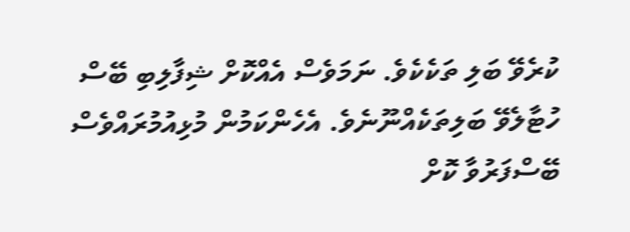ކުރެވޭ ބަލި ތަކެކެވެ. ނަމަވެސް އެއްކޮށް ޝިފާލިބި ބޭސް ހުޓާލެވޭ ބަލިތަކެއްނޫނެވެ. އެހެންކަމުން މުޅިއުމުރައްވެސް ބޭސްފަރުވާ ކޮށް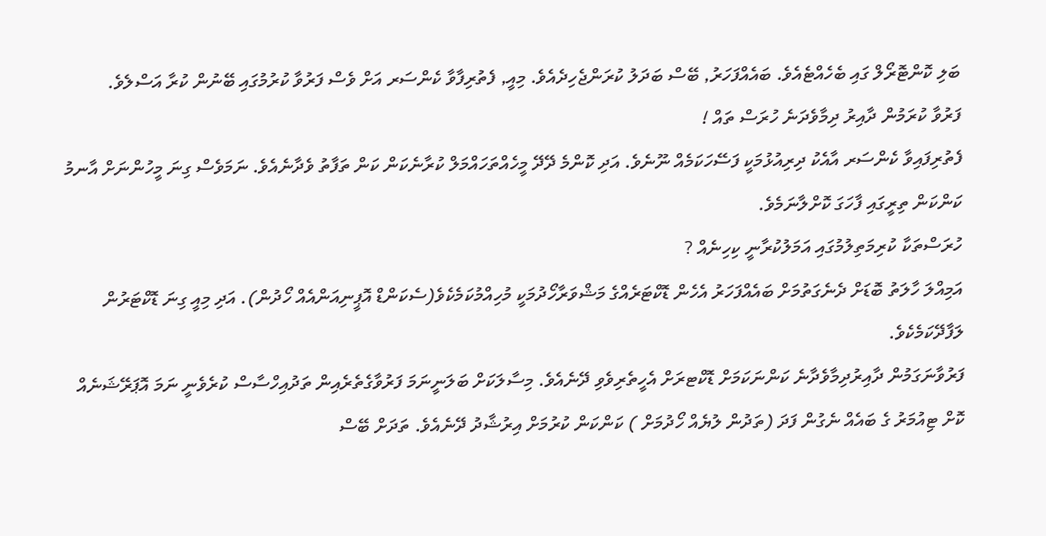ބަލި ކޮންޓޮރޯލް ގައި ބެހެއްޓެއެވެ. ބައެއްފަހަރު, ބޭސް ބަދަލު ކުރަންޖެހިދެއެވެ. މިއީ, ފެތުރިފާވާ ކެންސަރ އަށް ވެސް ފަރުވާ ކުރުމުގައި ބޭނުން ކުރާ އަސްލެވެ.
ފަރުވާ ކުރަމުން ދާއިރު ދިމާވެދަނެ ހުރަސް ތައް !
ފެތުރިފައިވާ ކެންސަރ އާއެކު ދިރިއުޅުމަކީ ފަސޭހަކަމެއް ނޫނެވެ. އަދި ކޮންމެ ދޭދޭ މީހެއްތަހައްމަލް ކުރާނެކަން ކަން ތަފާތު ވެދާނެއެވެ. ނަމަވެސް ގިނަ މީހުންނަށް އާނމު ކަންކަން ތިރީގައި ފާހަގަ ކޮށްލާނަމެވެ.
ހުރަސްތަކާ ކުރިމަތިލުމުގައި އަމަލުކުރާނީ ކިހިނެއް ?
އަމިއްލަ ހާލަތު ބޮޑަށް ދެނެގަތުމަށް ބައެއްފަހަރު އެހެން ޑޮކްޓަރެއްގެ މަޝްވަރާހޯދުމަކީ މުހިއްމުކަމެކެވެ(ސެކަންޑް އޮޕީނިއަންއެއް ހޯދުން). އަދި މިއީ ގިނަ ޑޮކްޓަރުން ލަފާދޭކަމެކެވެ.
ފަރުވާނަގަމުން ދާއިރުދިމާވެދާނެ ކަންނަކަމަށް ޑޮކްޓރަށް އެހީތެރިވެވި ދޭނެއެވެ. މިސާލަކަށް ބަލަނީނަމަ ފަރުވާގެތެރެއިން ތަދުއިހްސާސް ކުރެވެނީ ނަމަ އޮޕަރޭޝަނެއް ކޮށް ޓިއުމަރު ގެ ބައެއް ނެގުން ފަދަ (ތަދުން ލުޔެއް ހޯދުމަށް ) ކަންކަން ކުރުމަށް އިރުޝާދު ދޭނެއެވެ. ތަދަށް ބޭސް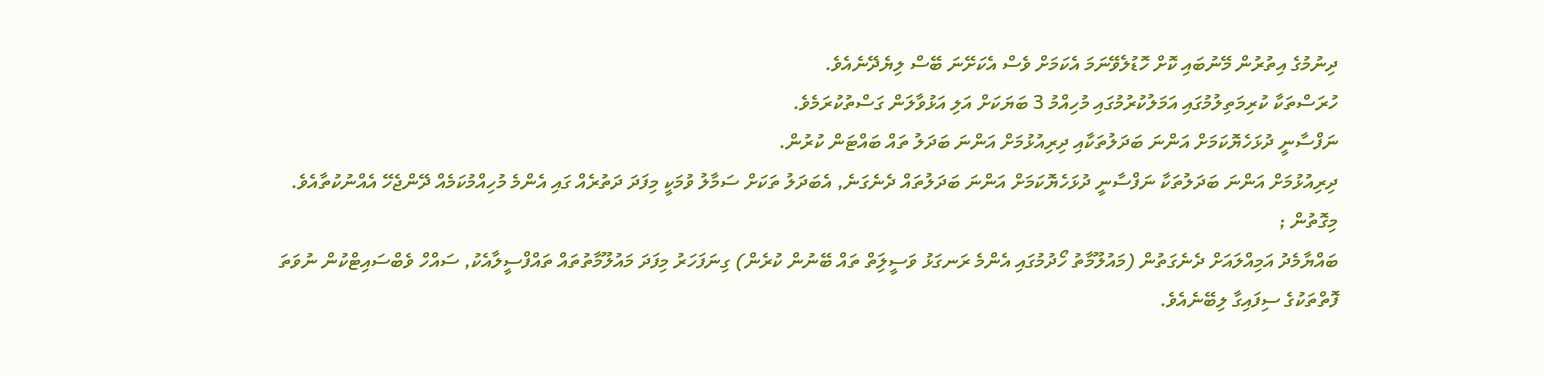ދިނުމުގެ އިތުރުން މޭނުބައި ކޮށް ހޮޑުލެވޭނަމަ އެކަމަށް ވެސް އެކަށޭނަ ބޭސް ލިޔެދޭނެއެވެ.
ހުރަސްތަކާ ކުރިމަތިލުމުގައި އަމަލުކުރުމުގައި މުހިއްމު 3 ބަޔަކަށް އަލި އަޅުވާލަން ގަސްތުކުރަމެވެ.
ނަފްސާނީ ދުޅަހެޔޮކަމަށް އަންނަ ބަދަލުތަކާއި ދިރިއުޅުމަށް އަންނަ ބަދަލު ތައް ބައްޓަން ކުރުން.
ދިރިއުޅުމަށް އަންނަ ބަދަލުތަކާ ނަފްސާނީ ދުޅަހެޔޮކަމަށް އަންނަ ބަދަލުތައް ދެނެގަނެ, އެބަދަލު ތަކަށް ސަމާލު ވުމަކީ މިފަދަ ދަތުރެއް ގައި އެންމެ މުހިއްމުކަމެއް ދޭންޖެހޭ އެއްނުކުތާއެވެ.
މިގޮތުން ;
ބައްޔާމެދު އަމިއްލައަށް ދެނެގަތުން (މައުލޫމާތު ހޯދުމުގައި އެންމެ ރަނގަޅު ވަސީލިަތް ތައް ބޭނުން ކުރެން) ގިނަފަހަރު މިފަދަ މައުލޫމާތުތައް ތައްފްސީލާއެކު, ސައްހް ވެބްސައިޓްކުން ނުވަތަ ފޮތްތަކުގެ ސިފައިގާ ލިބޭނެއެވެ.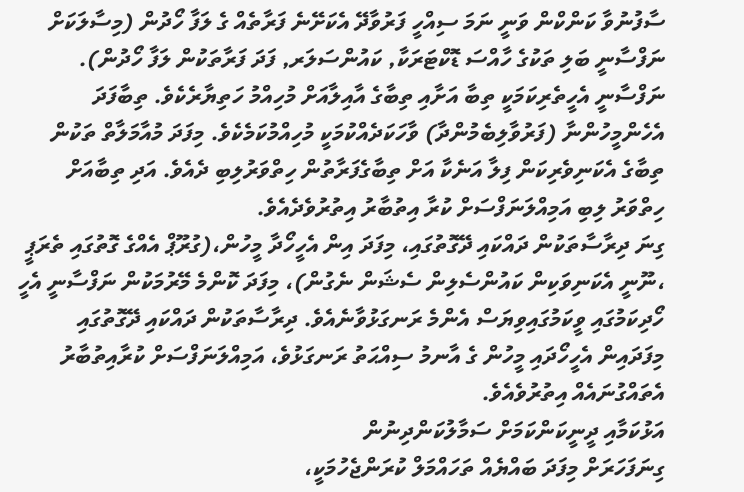ސާފުނުވާ ކަންކްން ވަނީ ނަމަ ސިއްހީ ފަރުވާދޭ އެކަށޭނެ ފަރާތެއް ގެ ލަފާ ހޯދުން (މިސާލަކަށް ނަފްސާނީ ބަލި ތަކުގެ ހާއްސަ ޑޮކްޓަރަކާ, ކައުންސަލަރ, ފަދަ ފަރާތަކުން ލަފާ ހޯދުން).
ނަފްސާނީ އެހީތެރިކަމަކީ ތިބާ އަށާއި ތިބާގެ އާއިލާއަށް މުހިއްމު ހަތިޔާރެކެވެ. ތިބާފަދަ އެހެންމީހުންނާ (ފަރުވާލިބެމުންދާ) ވާހަކަދެއްކުމަކީ މުހިއްމުކަމެކެވެ. މިފަދަ މުއާމަލާތް ތަކުން ތިބާގެ އެކަނިވެރިކަން ފިލާ އަނެކާ އަށް ތިބާގެފަރާތުން ހިތްވަރުލިބި ދެއެވެ. އަދި ތިބާއަށް ހިތްވަރު ލިބި އަމިއްލަނަފްސަށް ކުރާ އިތުބާރު އިތުރުވެދެއެވެ.
ގިނަ ދިރާސާތަކުން ދައްކައި ދޭގޮތުގައި، މިފަދަ އިން އެހީހޯދާ މީހުން،(ގުރޫޕް އެއްގެ ގޮތުގައި ތެރަޕީ ،ނޫނީ އެކަނިވަކިން ކައުންސެލިން ސެޝަން ނެގުން)، މިފަދަ ކޮންމެ މޭރުމަކުން ނަފްސާނީ އެހީ ހޯދިކަމުގައި ވީކަމުގައިވިޔަސް އެންމެ ރަނގަޅުވާނެއެވެ. ދިރާސާތަކުން ދައްކައި ދޭގޮތުގައި މިފަދައިން އެހީހޯދައި މީހުން ގެ އާނމު ސިއްޙަތު ރަނގަޅުވެ، އަމިއްލަނަފްސަށް ކުރާއިތުބާރު އެތައްގުނައެއް އިތުރުވެއެވެ.
އަޅުކަމާއި ދީނީކަންކަމަށް ސަމާލުކަންދިނުން
ގިނަފަހަރަށް މިފަދަ ބައްޔެއް ތަހައްމަލް ކުރަންޖެހުމަކީ،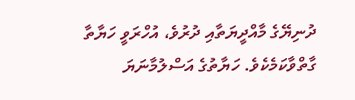ދުނިޔޭގެ މާއްދީޔަތާއި ދުރުވެ، އުހްރަވީ ހަޔާތާ ގާތްވާކަމެކެވެ. ހަޔާތުގެ އަސްލުމާނަޔަ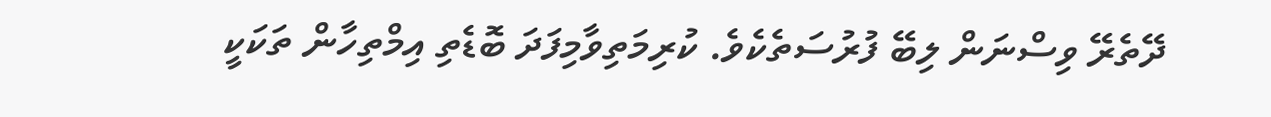ދޭތެރޭ ވިސްނަން ލިބޭ ފުރުސަތެކެވެ. ކުރިމަތިވާމިފަދަ ބޮޑެތި އިމްތިހާން ތަކަކީ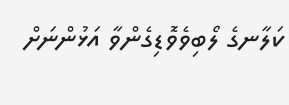ކަލާނގެ ލޯބިވެވޮޑިގެންވާ އަޅުންނަށް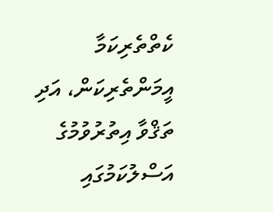ކެތްތެރިކަމާ އީމަންތެރިކަން، އަދި ތަޤްވާ އިތުރުވުމުގެ އަސްލުކަމުގައި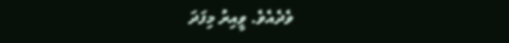ވެދެއެވެ. ވީއިރު މިފަދަ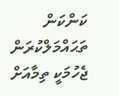ކަންކަން ތަޙައްމަލްކުރަން ޖެހުމަކީ ތިމާއަށް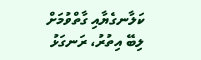ކަލާނގެޔާއި ގާތްވުމަށް ލިބޭ އިތުރު، ރަނގަޅު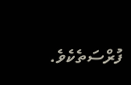ފުރްސަތެކެވެ.